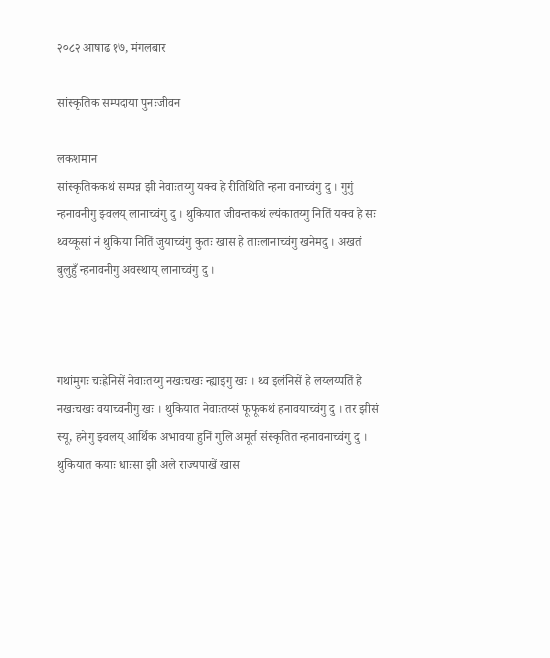२०८२ आषाढ १७, मंगलबार

सांस्कृतिक सम्पदाया पुनःजीवन

लकशमान
सांस्कृतिककथं सम्पन्न झी नेवाःतय्गु यक्व हे रीतिथिति न्हना वनाच्वंगु दु । गुगुं न्हनावनीगु झ्वलय् लानाच्वंगु दु । थुकियात जीवन्तकथं ल्यंकातय्गु नितिं यक्व हे सः थ्वय्कूसां नं थुकिया नितिं जुयाच्वंगु कुतः खास हे ताःलानाच्वंगु खनेमदु । अखतं बुलुहुँ न्हनावनीगु अवस्थाय् लानाच्वंगु दु ।



गथांमुगः चःह्रेनिसें नेवाःतय्गु नखःचखः न्ह्याइगु खः । थ्व इलंनिसें हे लय्लय्पतिं हे नखःचखः वयाच्वनीगु खः । थुकियात नेवाःतय्सं फूफूकथं हनावयाच्वंगु दु । तर झीसं स्यू, हनेगु झ्वलय् आर्थिक अभावया हुनिं गुलि अमूर्त संस्कृतित न्हनावनाच्वंगु दु । थुकियात कयाः धाःसा झी अले राज्यपाखें खास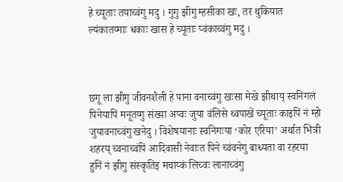हे च्यूताः तयाच्वंगु मदु । गुगु झीगु म्हसीका खः, तर थुकियात ल्यंकातय्माः धकाः खास हे च्यूताः प्वंकाच्वंगु मदु ।



छगू ला झीगु जीवनशैली हे पाना वनाच्वंगु खःसा मेखे झीथाय् स्वनिगलं पिनेयापिं मनूतय्गु संख्या अप्वः जुया वंलिसे थ्वपाखें च्यूताः काइपिं नं म्हो जुयावनाच्वंगु खनेदु । विशेषयानाः स्वनिगःया ‘कोर एरिया’ अर्थात भित्री शहरय् च्वनाच्वंपिं आदिवासी नेवाःत पिने च्वंवनेगु बाध्यता वा रहरया हुनिं नं झीगु संस्कृतिइ मचाय्कं लिच्वः लानाच्वंगु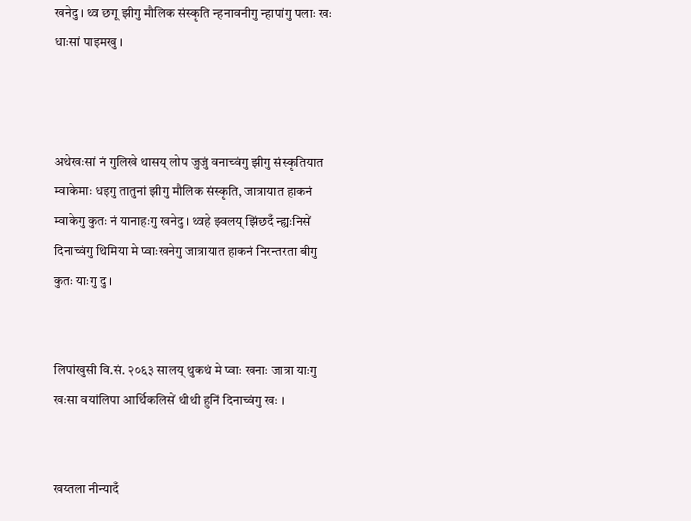खनेदु । थ्व छगू झीगु मौलिक संस्कृति न्हनावनीगु न्हापांगु पलाः खः धाःसां पाइमखु ।



अथेखःसां नं गुलिखे थासय् लोप जुजुं वनाच्वंगु झीगु संस्कृतियात म्वाकेमाः धइगु तातुनां झीगु मौलिक संस्कृति, जात्रायात हाकनं म्वाकेगु कुतः नं यानाहःगु खनेदु । थ्वहे झ्वलय् झिंछदँ न्ह्यःनिसें दिनाच्वंगु थिमिया मे प्वाःखनेगु जात्रायात हाकनं निरन्तरता बीगु कुतः याःगु दु ।


लिपांखुसी वि.सं. २०६३ सालय् थुकथं मे प्वाः खनाः जात्रा याःगु खःसा वयांलिपा आर्थिकलिसें थीथी हुनिं दिनाच्वंगु खः ।


खय्तला नीन्यादँ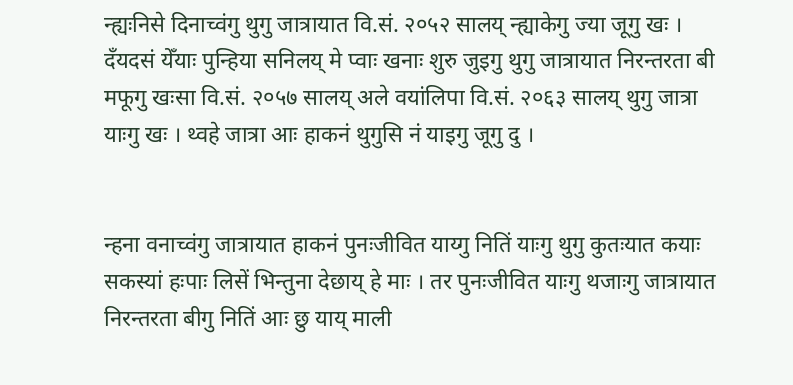न्ह्यःनिसे दिनाच्वंगु थुगु जात्रायात वि.सं. २०५२ सालय् न्ह्याकेगु ज्या जूगु खः । दँयदसं येँयाः पुन्हिया सनिलय् मे प्वाः खनाः शुरु जुइगु थुगु जात्रायात निरन्तरता बी मफूगु खःसा वि.सं. २०५७ सालय् अले वयांलिपा वि.सं. २०६३ सालय् थुगु जात्रा याःगु खः । थ्वहे जात्रा आः हाकनं थुगुसि नं याइगु जूगु दु ।


न्हना वनाच्वंगु जात्रायात हाकनं पुनःजीवित याय्गु नितिं याःगु थुगु कुतःयात कयाः सकस्यां हःपाः लिसें भिन्तुना देछाय् हे माः । तर पुनःजीवित याःगु थजाःगु जात्रायात निरन्तरता बीगु नितिं आः छु याय् माली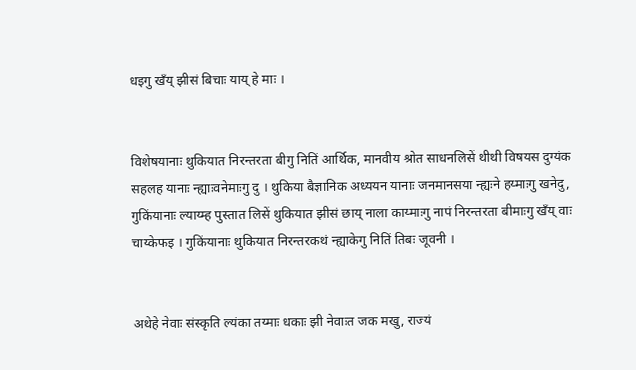धइगु खँय् झीसं बिचाः याय् हे माः ।


विशेषयानाः थुकियात निरन्तरता बीगु नितिं आर्थिक, मानवीय श्रोत साधनलिसें थीथी विषयस दुग्यंक सहलह यानाः न्ह्याःवनेमाःगु दु । थुकिया बैज्ञानिक अध्ययन यानाः जनमानसया न्ह्यःने हय्माःगु खनेदु, गुकिंयानाः ल्याय्म्ह पुस्तात लिसें थुकियात झीसं छाय् नाला काय्माःगु नापं निरन्तरता बीमाःगु खँय् वाः चाय्केफइ । गुकिंयानाः थुकियात निरन्तरकथं न्ह्याकेगु नितिं तिबः जूवनी ।


अथेहे नेवाः संस्कृति ल्यंका तय्माः धकाः झी नेवाःत जक मखु, राज्यं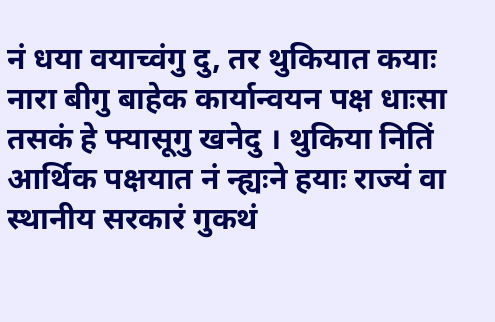नं धया वयाच्वंगु दु, तर थुकियात कयाः नारा बीगु बाहेक कार्यान्वयन पक्ष धाःसा तसकं हे फ्यासूगु खनेदु । थुकिया नितिं आर्थिक पक्षयात नं न्ह्यःने हयाः राज्यं वा स्थानीय सरकारं गुकथं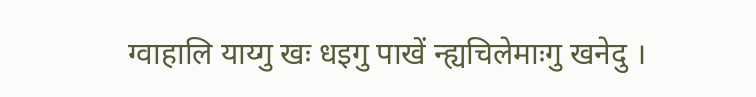ग्वाहालि याय्गु खः धइगु पाखें न्ह्यचिलेमाःगु खनेदु ।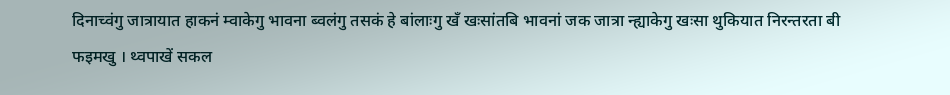दिनाच्वंगु जात्रायात हाकनं म्वाकेगु भावना ब्वलंगु तसकं हे बांलाःगु खँ खःसांतबि भावनां जक जात्रा न्ह्याकेगु खःसा थुकियात निरन्तरता बी फइमखु । थ्वपाखें सकल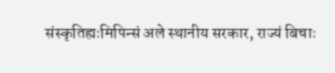संस्कृतिह्यःमिपिन्सं अले स्थानीय सरकार, राज्यं बिचाः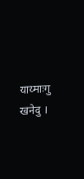याय्माःगु खनेदु ।